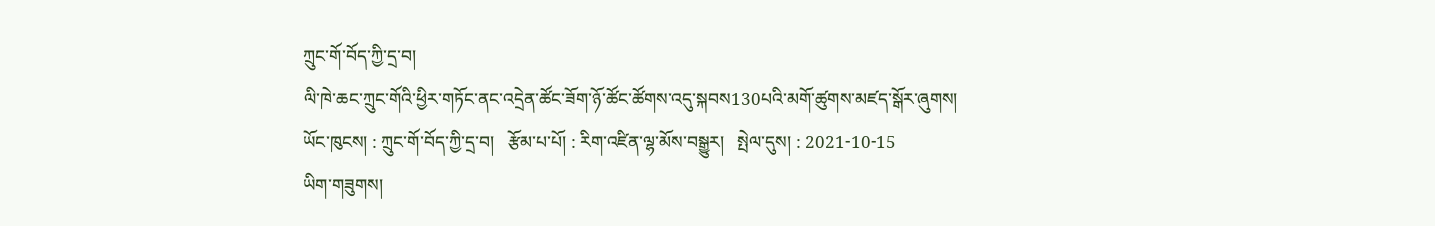ཀྲུང་གོ་བོད་ཀྱི་དྲ་བ།
ལི་ཁེ་ཆང་ཀྲུང་གོའི་ཕྱིར་གཏོང་ནང་འདྲེན་ཚོང་ཟོག་ཉོ་ཚོང་ཚོགས་འདུ་སྐབས130པའི་མགོ་ཚུགས་མཛད་སྒོར་ཞུགས།
ཡོང་ཁུངས། : ཀྲུང་གོ་བོད་ཀྱི་དྲ་བ།   རྩོམ་པ་པོ། : རིག་འཛིན་ལྷ་མོས་བསྒྱུར།   སྤེལ་དུས། : 2021-10-15
ཡིག་གཟུགས།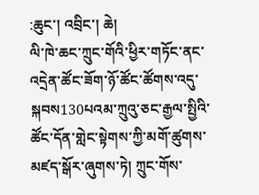:ཆུང་། འབྲིང་། ཆེ།
ལི་ཁེ་ཆང་ཀྲུང་གོའི་ཕྱིར་གཏོང་ནང་འདྲེན་ཚོང་ཟོག་ཉོ་ཚོང་ཚོགས་འདུ་སྐབས130པའམ་ཀྲུའུ་ཅང་རྒྱལ་སྤྱིའི་ཚོང་དོན་གླེང་སྟེགས་ཀྱི་མགོ་ཚུགས་མཛད་སྒོར་ཞུགས་ཏེ། ཀྲུང་གོས་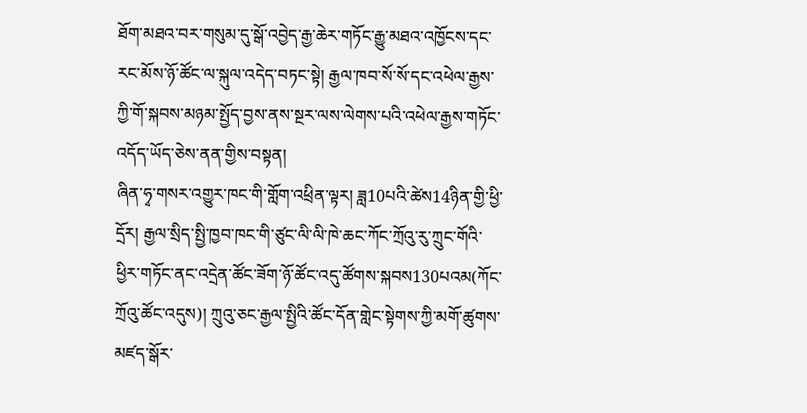ཐོག་མཐའ་བར་གསུམ་དུ་སྒོ་འབྱེད་རྒྱ་ཆེར་གཏོང་རྒྱུ་མཐའ་འཁྱོངས་དང་རང་མོས་ཉོ་ཚོང་ལ་སྐུལ་འདེད་བཏང་སྟེ། རྒྱལ་ཁབ་སོ་སོ་དང་འཕེལ་རྒྱས་ཀྱི་གོ་སྐབས་མཉམ་སྤྱོད་བྱས་ནས་སྔར་ལས་ལེགས་པའི་འཕེལ་རྒྱས་གཏོང་འདོད་ཡོད་ཅེས་ནན་གྱིས་བསྟན།
ཞིན་ཧྭ་གསར་འགྱུར་ཁང་གི་གློག་འཕྲིན་ལྟར། ཟླ10པའི་ཚེས14ཉིན་གྱི་ཕྱི་དྲོར། རྒྱལ་སྲིད་སྤྱི་ཁྱབ་ཁང་གི་ཙུང་ལི་ལི་ཁེ་ཆང་ཀོང་ཀྲོའུ་རུ་ཀྲུང་གོའི་ཕྱིར་གཏོང་ནང་འདྲེན་ཚོང་ཟོག་ཉོ་ཚོང་འདུ་ཚོགས་སྐབས130པའམ(ཀོང་ཀྲོའུ་ཚོང་འདུས)། ཀྲུའུ་ཅང་རྒྱལ་སྤྱིའི་ཚོང་དོན་གླེང་སྟེགས་ཀྱི་མགོ་ཚུགས་མཛད་སྒོར་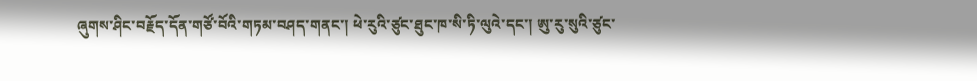ཞུགས་ཤིང་བརྗོད་དོན་གཙོ་བོའི་གཏམ་བཤད་གནང་། ཕེ་རུའི་ཙུང་ཐུང་ཁ་སི་ཏི་ལུའེ་དང་། ཨུ་རུ་སུའི་ཙུང་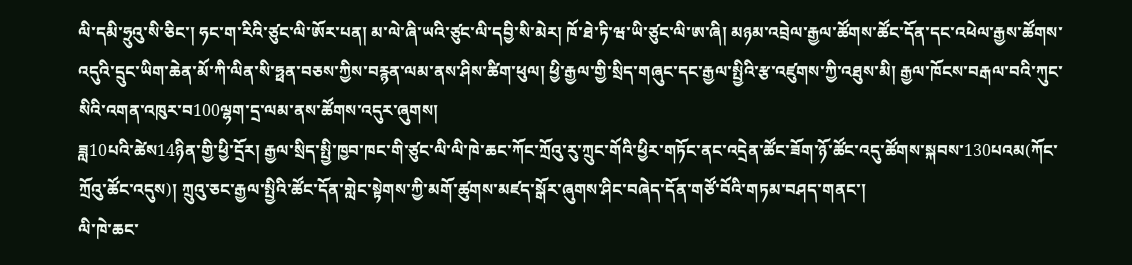ལི་དམི་ཧྲུའུ་སི་ཅིང་། ཧང་ག་རིའི་ཙུང་ལི་ཨོར་པན། མ་ལེ་ཞི་ཡའི་ཙུང་ལི་དབྱི་སི་མེར། ཁོ་ཐེ་ཏི་ཝ་ཡི་ཙུང་ལི་ཨ་ཞི། མཉམ་འབྲེལ་རྒྱལ་ཚོགས་ཚོང་དོན་དང་འཕེལ་རྒྱས་ཚོགས་འདུའི་དྲུང་ཡིག་ཆེན་མོ་ཀི་ལིན་སི་ཧྥན་བཅས་ཀྱིས་བརྙན་ལམ་ནས་ཤིས་ཚིག་ཕུལ། ཕྱི་རྒྱལ་གྱི་སྲིད་གཞུང་དང་རྒྱལ་སྤྱིའི་རྩ་འཛུགས་ཀྱི་འཐུས་མི། རྒྱལ་ཁོངས་བརྒལ་བའི་ཀུང་སིའི་འགན་འཁུར་བ100ལྷག་དྲ་ལམ་ནས་ཚོགས་འདུར་ཞུགས།
ཟླ10པའི་ཚེས14ཉིན་གྱི་ཕྱི་དྲོར། རྒྱལ་སྲིད་སྤྱི་ཁྱབ་ཁང་གི་ཙུང་ལི་ལི་ཁེ་ཆང་ཀོང་ཀྲོའུ་རུ་ཀྲུང་གོའི་ཕྱིར་གཏོང་ནང་འདྲེན་ཚོང་ཟོག་ཉོ་ཚོང་འདུ་ཚོགས་སྐབས་130པའམ(ཀོང་ཀྲོའུ་ཚོང་འདུས)། ཀྲུའུ་ཅང་རྒྱལ་སྤྱིའི་ཚོང་དོན་གླེང་སྟེགས་ཀྱི་མགོ་ཚུགས་མཛད་སྒོར་ཞུགས་ཤིང་བཞེད་དོན་གཙོ་བོའི་གཏམ་བཤད་གནང་།
ལི་ཁེ་ཆང་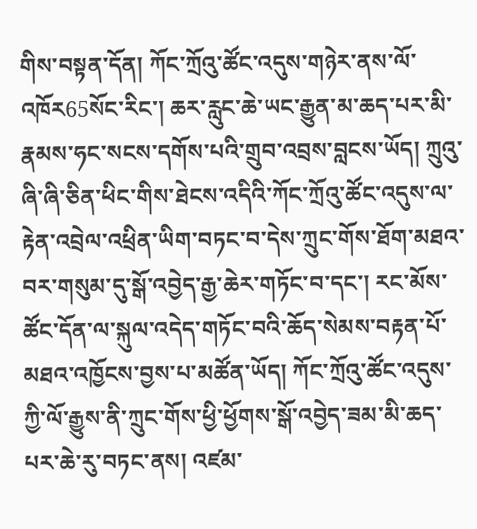གིས་བསྟན་དོན། ཀོང་ཀྲོའུ་ཚོང་འདུས་གཉེར་ནས་ལོ་འཁོར65སོང་རིང་། ཆར་རླུང་ཆེ་ཡང་རྒྱུན་མ་ཆད་པར་མི་རྣམས་ཧང་སངས་དགོས་པའི་གྲུབ་འབྲས་བླངས་ཡོད། ཀྲུའུ་ཞི་ཞི་ཅིན་ཕིང་གིས་ཐེངས་འདིའི་ཀོང་ཀྲོའུ་ཚོང་འདུས་ལ་རྟེན་འབྲེལ་འཕྲིན་ཡིག་བཏང་བ་དེས་ཀྲུང་གོས་ཐོག་མཐའ་བར་གསུམ་དུ་སྒོ་འབྱེད་རྒྱ་ཆེར་གཏོང་བ་དང་། རང་མོས་ཚོང་དོན་ལ་སྐུལ་འདེད་གཏོང་བའི་ཆོད་སེམས་བརྟན་པོ་མཐའ་འཁྱོངས་བྱས་པ་མཚོན་ཡོད། ཀོང་ཀྲོའུ་ཚོང་འདུས་ཀྱི་ལོ་རྒྱུས་ནི་ཀྲུང་གོས་ཕྱི་ཕྱོགས་སྒོ་འབྱེད་ཟམ་མི་ཆད་པར་ཆེ་རུ་བཏང་ནས། འཛམ་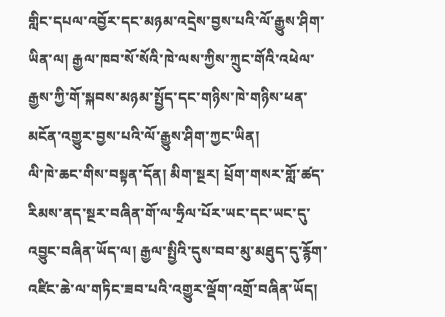གླིང་དཔལ་འབྱོར་དང་མཉམ་འདྲེས་བྱས་པའི་ལོ་རྒྱུས་ཤིག་ཡིན་ལ། རྒྱལ་ཁབ་སོ་སོའི་ཁེ་ལས་ཀྱིས་ཀྲུང་གོའི་འཕེལ་རྒྱས་ཀྱི་གོ་སྐབས་མཉམ་སྤྱོད་དང་གཉིས་ཁེ་གཉིས་ཕན་མངོན་འགྱུར་བྱས་པའི་ལོ་རྒྱུས་ཤིག་ཀྱང་ཡིན།
ལི་ཁེ་ཆང་གིས་བསྟན་དོན། མིག་སྔར། པྲོག་གསར་གློ་ཚད་རིམས་ནད་སྔར་བཞིན་གོ་ལ་ཧྲིལ་པོར་ཡང་དང་ཡང་དུ་འབྱུང་བཞིན་ཡོད་ལ། རྒྱལ་སྤྱིའི་དུས་བབ་མུ་མཐུད་དུ་རྙོག་འཛིང་ཆེ་ལ་གཏིང་ཟབ་པའི་འགྱུར་ལྡོག་འགྲོ་བཞིན་ཡོད།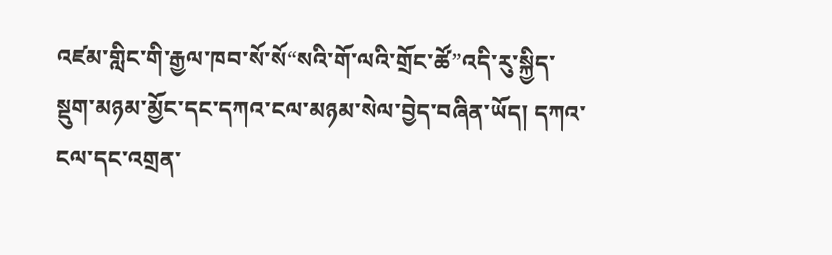འཛམ་གླིང་གི་རྒྱལ་ཁབ་སོ་སོ“སའི་གོ་ལའི་གྲོང་ཚོ”འདི་རུ་སྐྱིད་སྡུག་མཉམ་མྱོང་དང་དཀའ་ངལ་མཉམ་སེལ་བྱེད་བཞིན་ཡོད། དཀའ་ངལ་དང་འགྲན་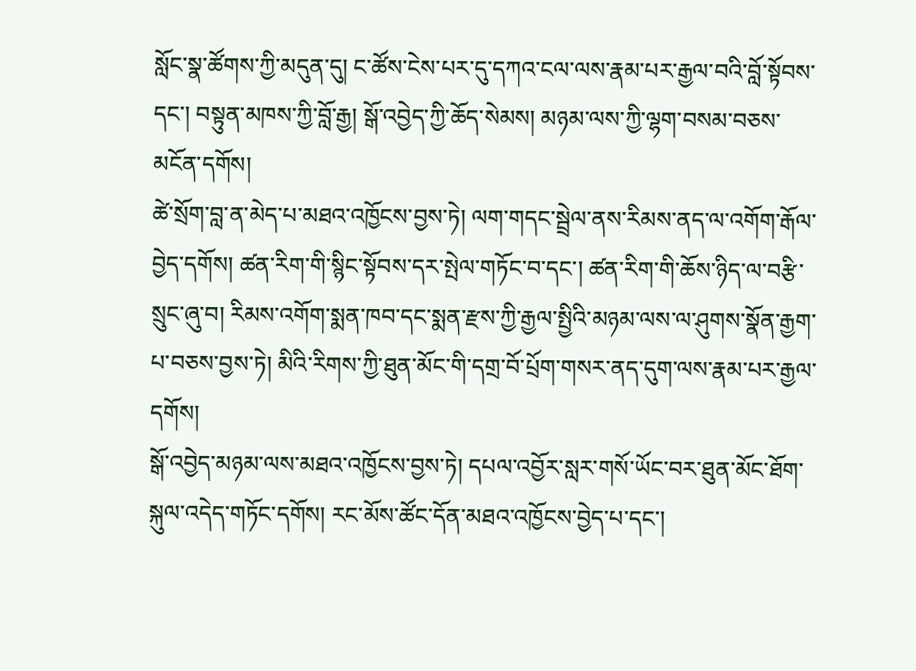སློང་སྣ་ཚོགས་ཀྱི་མདུན་དུ། ང་ཚོས་ངེས་པར་དུ་དཀའ་ངལ་ལས་རྣམ་པར་རྒྱལ་བའི་བློ་སྟོབས་དང་། བསྟུན་མཁས་ཀྱི་བློ་རྒྱ། སྒོ་འབྱེད་ཀྱི་ཆོད་སེམས། མཉམ་ལས་ཀྱི་ལྷག་བསམ་བཅས་མངོན་དགོས།
ཚེ་སྲོག་བླ་ན་མེད་པ་མཐའ་འཁྱོངས་བྱས་ཏེ། ལག་གདང་སྦྲེལ་ནས་རིམས་ནད་ལ་འགོག་རྒོལ་བྱེད་དགོས། ཚན་རིག་གི་སྙིང་སྟོབས་དར་སྤེལ་གཏོང་བ་དང་། ཚན་རིག་གི་ཆོས་ཉིད་ལ་བརྩི་སྲུང་ཞུ་བ། རིམས་འགོག་སྨན་ཁབ་དང་སྨན་རྫས་ཀྱི་རྒྱལ་སྤྱིའི་མཉམ་ལས་ལ་ཤུགས་སྣོན་རྒྱག་པ་བཅས་བྱས་ཏེ། མིའི་རིགས་ཀྱི་ཐུན་མོང་གི་དགྲ་བོ་པྲོག་གསར་ནད་དུག་ལས་རྣམ་པར་རྒྱལ་དགོས།
སྒོ་འབྱེད་མཉམ་ལས་མཐའ་འཁྱོངས་བྱས་ཏེ། དཔལ་འབྱོར་སླར་གསོ་ཡོང་བར་ཐུན་མོང་ཐོག་སྐུལ་འདེད་གཏོང་དགོས། རང་མོས་ཚོང་དོན་མཐའ་འཁྱོངས་བྱེད་པ་དང་།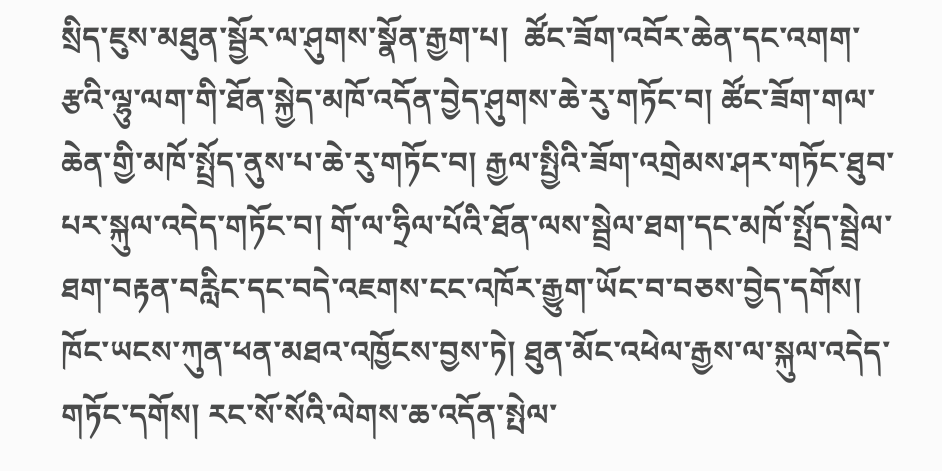སྲིད་ཇུས་མཐུན་སྦྱོར་ལ་ཤུགས་སྣོན་རྒྱག་པ།  ཚོང་ཟོག་འབོར་ཆེན་དང་འགག་རྩའི་ལྷུ་ལག་གི་ཐོན་སྐྱེད་མཁོ་འདོན་བྱེད་ཤུགས་ཆེ་རུ་གཏོང་བ། ཚོང་ཟོག་གལ་ཆེན་གྱི་མཁོ་སྤྲོད་ནུས་པ་ཆེ་རུ་གཏོང་བ། རྒྱལ་སྤྱིའི་ཟོག་འགྲེམས་ཤར་གཏོང་ཐུབ་པར་སྐུལ་འདེད་གཏོང་བ། གོ་ལ་ཧྲིལ་པོའི་ཐོན་ལས་སྦྲེལ་ཐག་དང་མཁོ་སྤྲོད་སྦྲེལ་ཐག་བརྟན་བརླིང་དང་བདེ་འཇགས་ངང་འཁོར་རྒྱུག་ཡོང་བ་བཅས་བྱེད་དགོས།
ཁོང་ཡངས་ཀུན་ཕན་མཐའ་འཁྱོངས་བྱས་ཏེ། ཐུན་མོང་འཕེལ་རྒྱས་ལ་སྐུལ་འདེད་གཏོང་དགོས། རང་སོ་སོའི་ལེགས་ཆ་འདོན་སྤེལ་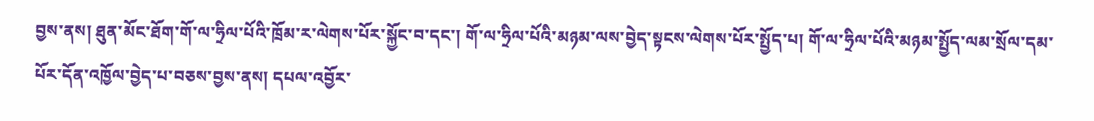བྱས་ནས། ཐུན་མོང་ཐོག་གོ་ལ་ཧྲིལ་པོའི་ཁྲོམ་ར་ལེགས་པོར་སྐྱོང་བ་དང་། གོ་ལ་ཧྲིལ་པོའི་མཉམ་ལས་བྱེད་སྟངས་ལེགས་པོར་སྤྱོད་པ། གོ་ལ་ཧྲིལ་པོའི་མཉམ་སྤྱོད་ལམ་སྲོལ་དམ་པོར་དོན་འཁྱོལ་བྱེད་པ་བཅས་བྱས་ནས། དཔལ་འབྱོར་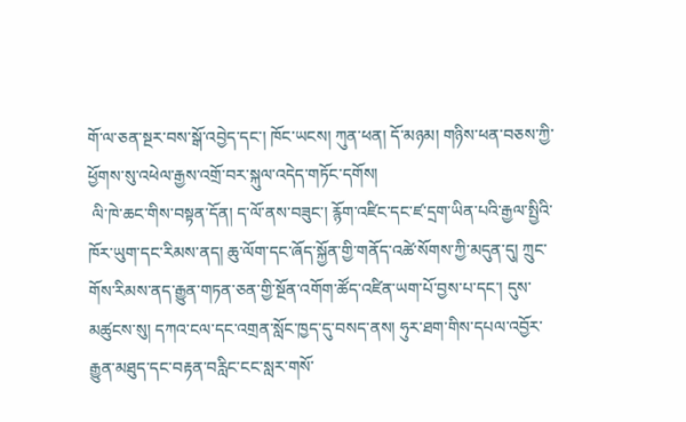གོ་ལ་ཅན་སྔར་བས་སྒོ་འབྱེད་དང་། ཁོང་ཡངས། ཀུན་ཕན། དོ་མཉམ། གཉིས་ཕན་བཅས་ཀྱི་ཕྱོགས་སུ་འཕེལ་རྒྱས་འགྲོ་བར་སྐུལ་འདེད་གཏོང་དགོས།
 ལི་ཁེ་ཆང་གིས་བསྟན་དོན། ད་ལོ་ནས་བཟུང་། རྙོག་འཛིང་དང་ཛ་དྲག་ཡིན་པའི་རྒྱལ་སྤྱིའི་ཁོར་ཡུག་དང་རིམས་ནད། ཆུ་ལོག་དང་ཞོད་སྐྱོན་གྱི་གནོད་འཚེ་སོགས་ཀྱི་མདུན་དུ། ཀྲུང་གོས་རིམས་ནད་རྒྱུན་གཏན་ཅན་གྱི་སྔོན་འགོག་ཚོད་འཛིན་ཡག་པོ་བྱས་པ་དང་། དུས་མཚུངས་སུ། དཀའ་ངལ་དང་འགྲན་སློང་ཁྱད་དུ་བསད་ནས། ཧུར་ཐག་གིས་དཔལ་འབྱོར་རྒྱུན་མཐུད་དང་བརྟན་བརླིང་ངང་སླར་གསོ་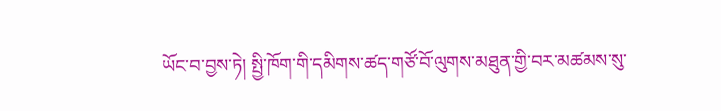ཡོང་བ་བྱས་ཏེ། སྤྱི་ཁོག་གི་དམིགས་ཚད་གཙོ་བོ་ལུགས་མཐུན་གྱི་བར་མཚམས་སུ་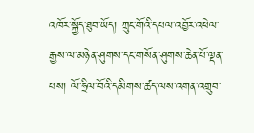འཁོར་སྐྱོད་ཐུབ་ཡོད། ཀྲུང་གོའི་དཔལ་འབྱོར་འཕེལ་རྒྱས་ལ་མཉེན་ཤུགས་དང་གསོན་ཤུགས་ཆེན་པོ་ལྡན་པས། ལོ་ཧྲིལ་བོའི་དམིགས་ཚད་ལས་འགན་འགྲུབ་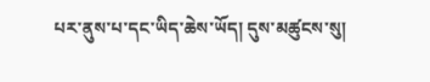པར་ནུས་པ་དང་ཡིད་ཆེས་ཡོད། དུས་མཚུངས་སུ།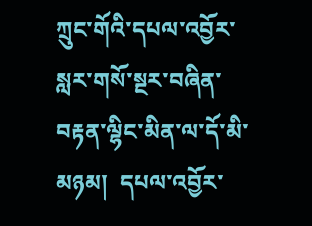ཀྲུང་གོའི་དཔལ་འབྱོར་སླར་གསོ་སྔར་བཞིན་བརྟན་ལྷིང་མིན་ལ་དོ་མི་མཉམ།  དཔལ་འབྱོར་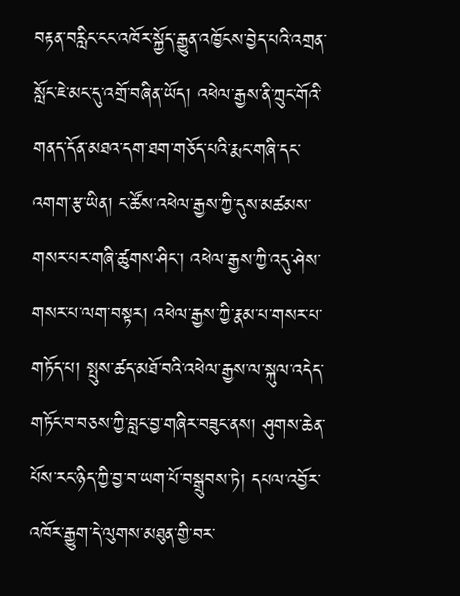བརྟན་བརླིང་ངང་འཁོར་སྐྱོད་རྒྱུན་འཁྱོངས་བྱེད་པའི་འགྲན་སློང་ཇེ་མང་དུ་འགྲོ་བཞིན་ཡོད། འཕེལ་རྒྱས་ནི་ཀྲུང་གོའི་གནད་དོན་མཐའ་དག་ཐག་གཅོད་པའི་རྨང་གཞི་དང་འགག་རྩ་ཡིན། ང་ཚོས་འཕེལ་རྒྱས་ཀྱི་དུས་མཚམས་གསར་པར་གཞི་ཚུགས་ཤིང་། འཕེལ་རྒྱས་ཀྱི་འདུ་ཤེས་གསར་པ་ལག་བསྟར། འཕེལ་རྒྱས་ཀྱི་རྣམ་པ་གསར་པ་གཏོད་པ། སྤུས་ཚད་མཐོ་བའི་འཕེལ་རྒྱས་ལ་སྐུལ་འདེད་གཏོང་བ་བཅས་ཀྱི་བླང་བྱ་གཞིར་བཟུང་ནས། ཤུགས་ཆེན་པོས་རང་ཉིད་ཀྱི་བྱ་བ་ཡག་པོ་བསྒྲུབས་ཏེ། དཔལ་འབྱོར་འཁོར་རྒྱུག་དེ་ལུགས་མཐུན་གྱི་བར་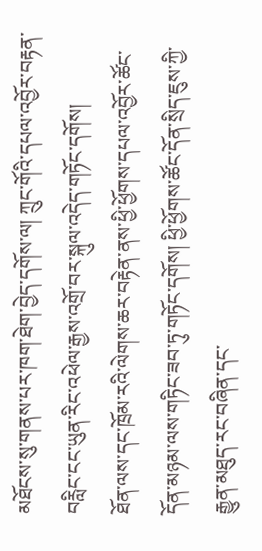མཐོངས་སུ་གནས་པར་ཁག་ཐེག་བྱེད་དགོས་ལ། ཀྲུང་གོའི་དཔལ་འབྱོར་བརྟན་བརླིང་ངང་ཡུན་རིང་འཕེལ་རྒྱས་འགྲོ་བར་སྐུལ་འདེད་གཏོང་དགོས།
ཐོན་ལས་དང་ཁྲོམ་རའི་ལེགས་ཆར་བརྟེན་ནས་ཕྱི་ཕྱོགས་དཔལ་འབྱོར་ཚོང་དོན་མཉམ་ལས་གཏིང་ཟབ་ཏུ་གཏོང་དགོས། ཕྱི་ཕྱོགས་ཚོང་དོན་སྲིད་ཇུས་ཀྱི་རྒྱུན་མཐུད་རང་བཞིན་དང་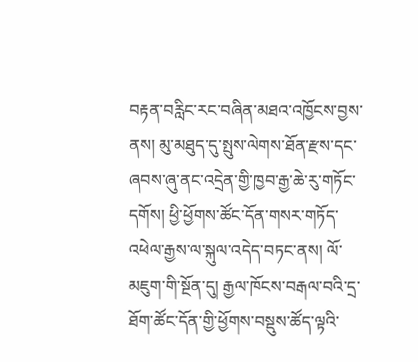བརྟན་བརླིང་རང་བཞིན་མཐའ་འཁྱོངས་བྱས་ནས། མུ་མཐུད་དུ་སྤུས་ལེགས་ཐོན་རྫས་དང་ཞབས་ཞུ་ནང་འདྲེན་གྱི་ཁྱབ་རྒྱ་ཆེ་རུ་གཏོང་དགོས། ཕྱི་ཕྱོགས་ཚོང་དོན་གསར་གཏོད་འཕེལ་རྒྱས་ལ་སྐུལ་འདེད་བཏང་ནས། ལོ་མཇུག་གི་སྔོན་དུ། རྒྱལ་ཁོངས་བརྒལ་བའི་དྲ་ཐོག་ཚོང་དོན་གྱི་ཕྱོགས་བསྡུས་ཚོད་ལྟའི་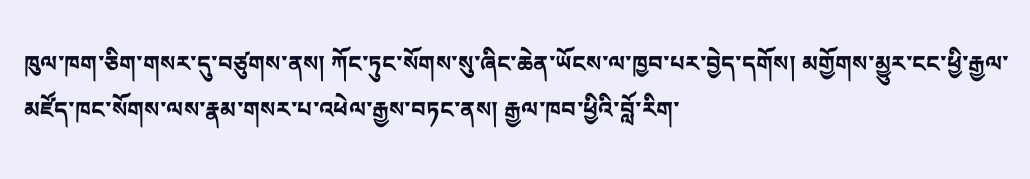ཁུལ་ཁག་ཅིག་གསར་དུ་བཙུགས་ནས། ཀོང་ཏུང་སོགས་སུ་ཞིང་ཆེན་ཡོངས་ལ་ཁྱབ་པར་བྱེད་དགོས། མགྱོགས་མྱུར་ངང་ཕྱི་རྒྱལ་མཛོད་ཁང་སོགས་ལས་རྣམ་གསར་པ་འཕེལ་རྒྱས་བཏང་ནས། རྒྱལ་ཁབ་ཕྱིའི་བློ་རིག་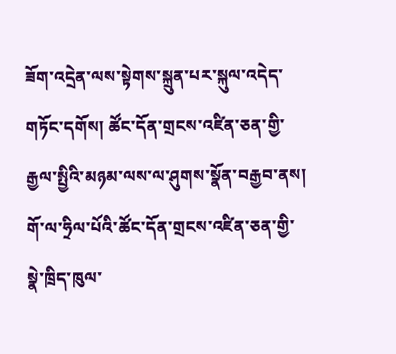ཟོག་འདྲེན་ལས་སྟེགས་སྐྲུན་པར་སྐུལ་འདེད་གཏོང་དགོས། ཚོང་དོན་གྲངས་འཛིན་ཅན་གྱི་རྒྱལ་སྤྱིའི་མཉམ་ལས་ལ་ཤུགས་སྣོན་བརྒྱབ་ནས། གོ་ལ་ཧྲིལ་པོའི་ཚོང་དོན་གྲངས་འཛིན་ཅན་གྱི་སྣེ་ཁྲིད་ཁུལ་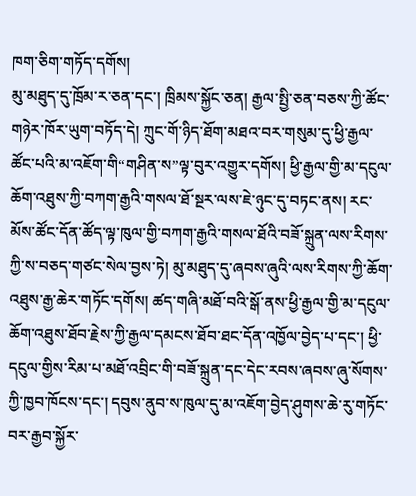ཁག་ཅིག་གཏོད་དགོས།
མུ་མཐུད་དུ་ཁྲོམ་ར་ཅན་དང་། ཁྲིམས་སྐྱོང་ཅན། རྒྱལ་སྤྱི་ཅན་བཅས་ཀྱི་ཚོང་གཉེར་ཁོར་ཡུག་བཏོད་དེ། ཀྲུང་གོ་ཉིད་ཐོག་མཐའ་བར་གསུམ་དུ་ཕྱི་རྒྱལ་ཚོང་པའི་མ་འཇོག་གི“གཤིན་ས”ལྟ་བུར་འགྱུར་དགོས། ཕྱི་རྒྱལ་གྱི་མ་དངུལ་ཆོག་འཐུས་ཀྱི་བཀག་རྒྱའི་གསལ་ཐོ་སྔར་ལས་ཇེ་ཉུང་དུ་བཏང་ནས། རང་མོས་ཚོང་དོན་ཚོད་ལྟ་ཁུལ་གྱི་བཀག་རྒྱའི་གསལ་ཐོའི་བཟོ་སྐྲུན་ལས་རིགས་ཀྱི་ས་བཅད་གཙང་སེལ་བྱས་ཏེ། མུ་མཐུད་དུ་ཞབས་ཞུའི་ལས་རིགས་ཀྱི་ཆོག་འཐུས་རྒྱ་ཆེར་གཏོང་དགོས། ཚད་གཞི་མཐོ་བའི་སྒོ་ནས་ཕྱི་རྒྱལ་གྱི་མ་དངུལ་ཆོག་འཐུས་ཐོབ་རྗེས་ཀྱི་རྒྱལ་དམངས་ཐོབ་ཐང་དོན་འཁྱོལ་བྱེད་པ་དང་། ཕྱི་དངུལ་གྱིས་རིམ་པ་མཐོ་འབྲིང་གི་བཟོ་སྐྲུན་དང་དེང་རབས་ཞབས་ཞུ་སོགས་ཀྱི་ཁྱབ་ཁོངས་དང་། དབུས་ནུབ་ས་ཁུལ་དུ་མ་འཇོག་བྱེད་ཤུགས་ཆེ་རུ་གཏོང་བར་རྒྱབ་སྐྱོར་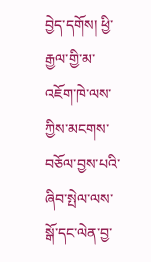བྱེད་དགོས། ཕྱི་རྒྱལ་གྱི་མ་འཇོག་ཁེ་ལས་ཀྱིས་མངགས་བཅོལ་བྱས་པའི་ཞིབ་སྤེལ་ལས་སྒོ་དང་ལེན་བྱ་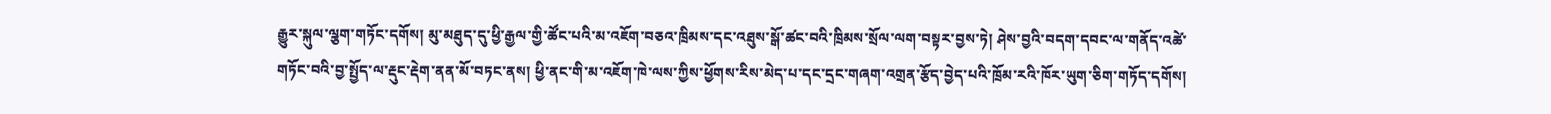རྒྱུར་སྐུལ་ལྕག་གཏོང་དགོས། མུ་མཐུད་དུ་ཕྱི་རྒྱལ་གྱི་ཚོང་པའི་མ་འཇོག་བཅའ་ཁྲིམས་དང་འཐུས་སྒོ་ཚང་བའི་ཁྲིམས་སྲོལ་ལག་བསྟར་བྱས་ཏེ། ཤེས་བྱའི་བདག་དབང་ལ་གནོད་འཚེ་གཏོང་བའི་བྱ་སྤྱོད་ལ་རྡུང་རྡེག་ནན་མོ་བཏང་ནས། ཕྱི་ནང་གི་མ་འཇོག་ཁེ་ལས་ཀྱིས་ཕྱོགས་རིས་མེད་པ་དང་དྲང་གཞག་འགྲན་རྩོད་བྱེད་པའི་ཁྲོམ་རའི་ཁོར་ཡུག་ཅིག་གཏོད་དགོས།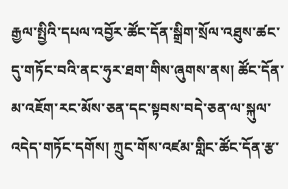རྒྱལ་སྤྱིའི་དཔལ་འབྱོར་ཚོང་དོན་སྒྲིག་སྲོལ་འཐུས་ཚང་དུ་གཏོང་བའི་ནང་ཧུར་ཐག་གིས་ཞུགས་ནས། ཚོང་དོན་མ་འཇོག་རང་མོས་ཅན་དང་སྟབས་བདེ་ཅན་ལ་སྐུལ་འདེད་གཏོང་དགོས། ཀྲུང་གོས་འཛམ་གླིང་ཚོང་དོན་རྩ་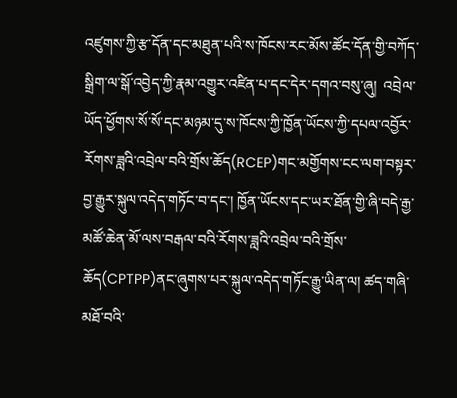འཛུགས་ཀྱི་རྩ་དོན་དང་མཐུན་པའི་ས་ཁོངས་རང་མོས་ཚོང་དོན་གྱི་བཀོད་སྒྲིག་ལ་སྒོ་འབྱེད་ཀྱི་རྣམ་འགྱུར་འཛིན་པ་དང་དེར་དགའ་བསུ་ཞུ།  འབྲེལ་ཡོད་ཕྱོགས་སོ་སོ་དང་མཉམ་དུ་ས་ཁོངས་ཀྱི་ཁྱོན་ཡོངས་ཀྱི་དཔལ་འབྱོར་རོགས་ཟླའི་འབྲེལ་བའི་གྲོས་ཆོད(RCEP)གང་མགྱོགས་ངང་ལག་བསྟར་བྱ་རྒྱུར་སྐུལ་འདེད་གཏོང་བ་དང་། ཁྱོན་ཡོངས་དང་ཡར་ཐོན་གྱི་ཞི་བདེ་རྒྱ་མཚོ་ཆེན་མོ་ལས་བརྒལ་བའི་རོགས་ཟླའི་འབྲེལ་བའི་གྲོས་ཆོད(CPTPP)ནང་ཞུགས་པར་སྐུལ་འདེད་གཏོང་རྒྱུ་ཡིན་ལ། ཚད་གཞི་མཐོ་བའི་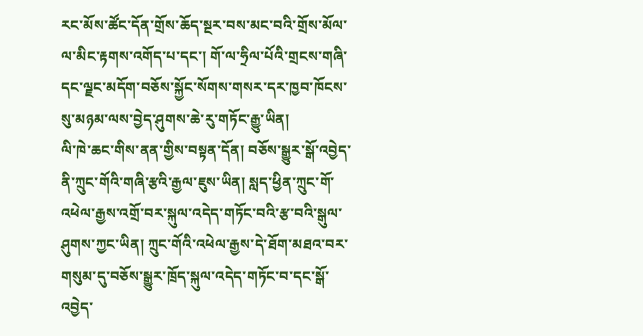རང་མོས་ཚོང་དོན་གྲོས་ཆོད་སྔར་བས་མང་བའི་གྲོས་མོལ་ལ་མིང་རྟགས་འགོད་པ་དང་། གོ་ལ་ཧྲིལ་པོའི་གྲངས་གཞི་དང་ལྗང་མདོག་བཅོས་སྐྱོང་སོགས་གསར་དར་ཁྱབ་ཁོངས་སུ་མཉམ་ལས་བྱེད་ཤུགས་ཆེ་རུ་གཏོང་རྒྱུ་ཡིན།
ལི་ཁེ་ཆང་གིས་ནན་གྱིས་བསྟན་དོན། བཅོས་སྒྱུར་སྒོ་འབྱེད་ནི་ཀྲུང་གོའི་གཞི་རྩའི་རྒྱལ་ཇུས་ཡིན། སླད་ཕྱིན་ཀྲུང་གོ་འཕེལ་རྒྱས་འགྲོ་བར་སྐུལ་འདེད་གཏོང་བའི་རྩ་བའི་སྒུལ་ཤུགས་ཀྱང་ཡིན། ཀྲུང་གོའི་འཕེལ་རྒྱས་དེ་ཐོག་མཐའ་བར་གསུམ་དུ་བཅོས་སྒྱུར་ཁྲོད་སྐུལ་འདེད་གཏོང་བ་དང་སྒོ་འབྱེད་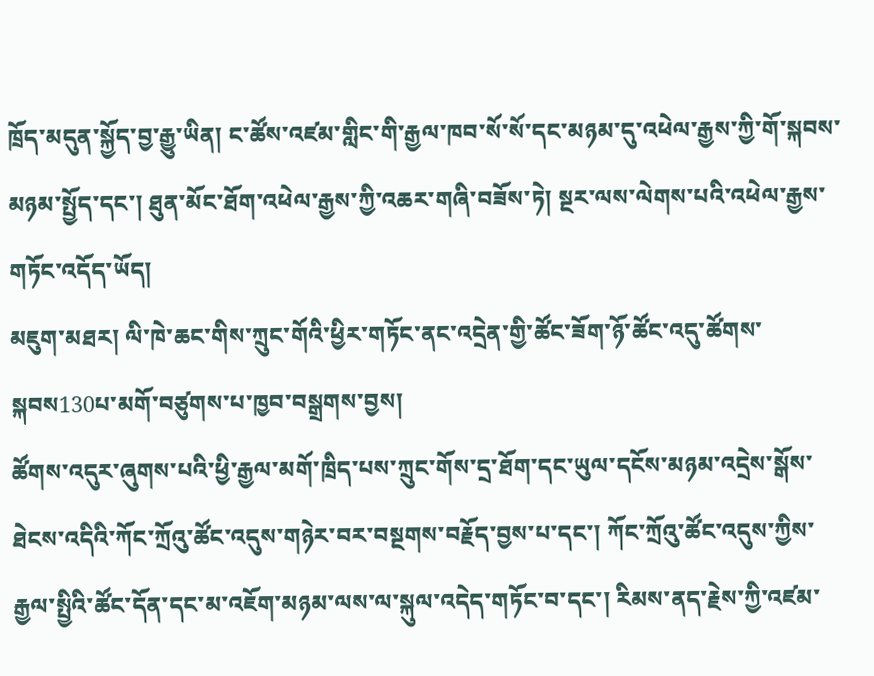ཁྲོད་མདུན་སྐྱོད་བྱ་རྒྱུ་ཡིན། ང་ཚོས་འཛམ་གླིང་གི་རྒྱལ་ཁབ་སོ་སོ་དང་མཉམ་དུ་འཕེལ་རྒྱས་ཀྱི་གོ་སྐབས་མཉམ་སྤྱོད་དང་། ཐུན་མོང་ཐོག་འཕེལ་རྒྱས་ཀྱི་འཆར་གཞི་བཟོས་ཏེ། སྔར་ལས་ལེགས་པའི་འཕེལ་རྒྱས་གཏོང་འདོད་ཡོད།
མཇུག་མཐར། ལི་ཁེ་ཆང་གིས་ཀྲུང་གོའི་ཕྱིར་གཏོང་ནང་འདྲེན་གྱི་ཚོང་ཟོག་ཉོ་ཚོང་འདུ་ཚོགས་སྐབས130པ་མགོ་བཙུགས་པ་ཁྱབ་བསྒྲགས་བྱས།
ཚོགས་འདུར་ཞུགས་པའི་ཕྱི་རྒྱལ་མགོ་ཁྲིད་པས་ཀྲུང་གོས་དྲ་ཐོག་དང་ཡུལ་དངོས་མཉམ་འདྲེས་སྒོས་ཐེངས་འདིའི་ཀོང་ཀྲོའུ་ཚོང་འདུས་གཉེར་བར་བསྔགས་བརྗོད་བྱས་པ་དང་། ཀོང་ཀྲོའུ་ཚོང་འདུས་ཀྱིས་རྒྱལ་སྤྱིའི་ཚོང་དོན་དང་མ་འཇོག་མཉམ་ལས་ལ་སྐུལ་འདེད་གཏོང་བ་དང་། རིམས་ནད་རྗེས་ཀྱི་འཛམ་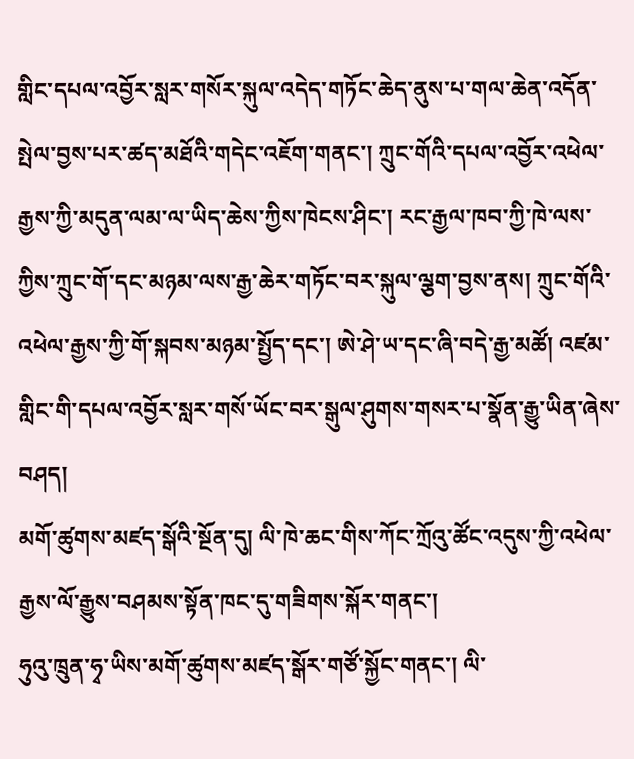གླིང་དཔལ་འབྱོར་སླར་གསོར་སྐུལ་འདེད་གཏོང་ཆེད་ནུས་པ་གལ་ཆེན་འདོན་སྤེལ་བྱས་པར་ཚད་མཐོའི་གདེང་འཇོག་གནང་། ཀྲུང་གོའི་དཔལ་འབྱོར་འཕེལ་རྒྱས་ཀྱི་མདུན་ལམ་ལ་ཡིད་ཆེས་ཀྱིས་ཁེངས་ཤིང་། རང་རྒྱལ་ཁབ་ཀྱི་ཁེ་ལས་ཀྱིས་ཀྲུང་གོ་དང་མཉམ་ལས་རྒྱ་ཆེར་གཏོང་བར་སྐུལ་ལྕག་བྱས་ནས། ཀྲུང་གོའི་འཕེལ་རྒྱས་ཀྱི་གོ་སྐབས་མཉམ་སྤྱོད་དང་། ཨེ་ཤེ་ཡ་དང་ཞི་བདེ་རྒྱ་མཚོ། འཛམ་གླིང་གི་དཔལ་འབྱོར་སླར་གསོ་ཡོང་བར་སྒུལ་ཤུགས་གསར་པ་སྣོན་རྒྱུ་ཡིན་ཞེས་བཤད།
མགོ་ཚུགས་མཛད་སྒོའི་སྔོན་དུ། ལི་ཁེ་ཆང་གིས་ཀོང་ཀྲོའུ་ཚོང་འདུས་ཀྱི་འཕེལ་རྒྱས་ལོ་རྒྱུས་བཤམས་སྟོན་ཁང་དུ་གཟིགས་སྐོར་གནང་།
ཧུའུ་ཁྲུན་ཧྭ་ཡིས་མགོ་ཚུགས་མཛད་སྒོར་གཙོ་སྐྱོང་གནང་། ལི་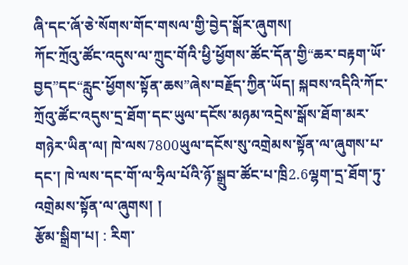ཞི་དང་ཞོ་ཅེ་སོགས་གོང་གསལ་གྱི་བྱེད་སྒོར་ཞུགས།
ཀོང་ཀྲོའུ་ཚོང་འདུས་ལ་ཀྲུང་གོའི་ཕྱི་ཕྱོགས་ཚོང་དོན་གྱི“ཆར་བརྟག་ཡོ་བྱད”དང“རླུང་ཕྱོགས་སྟོན་ཆས”ཞེས་བརྗོད་ཀྱིན་ཡོད། སྐབས་འདིའི་ཀོང་ཀྲོའུ་ཚོང་འདུས་དྲ་ཐོག་དང་ཡུལ་དངོས་མཉམ་འདྲེས་སྒོས་ཐོག་མར་གཉེར་ཡིན་ལ། ཁེ་ལས7800ཡུལ་དངོས་སུ་འགྲེམས་སྟོན་ལ་ཞུགས་པ་དང་། ཁེ་ལས་དང་གོ་ལ་ཧྲིལ་པོའི་ཉོ་སྒྲུབ་ཚོང་པ་ཁྲི2.6ལྷག་དྲ་ཐོག་ཏུ་འགྲེམས་སྟོན་ལ་ཞུགས། །
རྩོམ་སྒྲིག་པ། : རིག་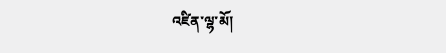འཛིན་ལྷ་མོ།